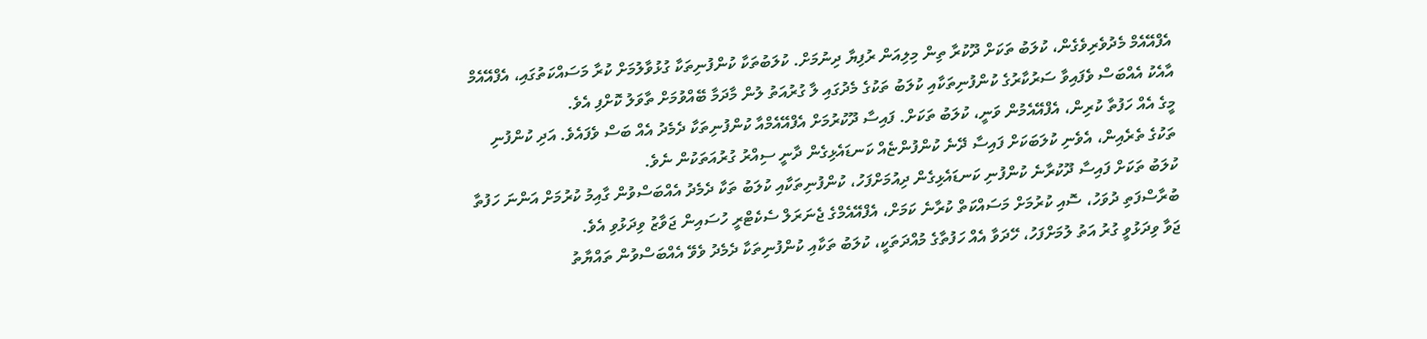އެފްއޭއެމް މެދުވެރިވެގެން، ކުލަބު ތަކަށް ދޫކުރާ ތިން މިލިއަން ރުފިޔާ ދިނުމަށް. ކުލަބުތަކާ ކުންފުނިތަކާ ގުޅުވާލުމަށް ކުރާ މަސައްކަތުގައި، އެފްއޭއެމް އާއެކު އެއްބަސް ވެފައިވާ ސަރުކާރުގެ ކުންފުނިތަކާއި ކުލަބު ތަކުގެ މެދުގައި ލާ ގުރުއަތު ލުން މާދަމާ ބޭއްވުމަށް ތާވަލު ކޮށްފި އެވެ.
މީގެ އެއް ހަފުތާ ކުރިން، އެފްއޭއެމުން ވަނީ، ކުލަބު ތަކަށް. ފައިސާ ދޫކުރުމަށް އެފްއޭއެމްއާ ކުންފުނިތަކާ ދެމެދު އެއް ބަސް ވެފައެވެ. އަދި ކުންފުނި ތަކުގެ ތެރެއިން، އެވެނި ކުލަބަކަށް ފައިސާ ދޭނެ ކުންފުންޏެއް ކަނޑައެޅިގެން ދާނީ ސިއްރު ގުރުއަތަކުން ނެވެ.
ކުލަބު ތަކަށް ފައިސާ ދޫކުރާނެ ކުންފުނި ކަނޑައެޅިގެން ދިއުމަށްފަހު، ކުންފުނިތަކާއި ކުލަބު ތަކާ ދެމެދު އެއްބަސްވުން ގާއިމު ކުރުމަށް އަންނަ ހަފުތާ ބުރާސްފަތި ދުވަހު، ސޮއި ކުރުމަށް މަސައްކަތް ކުރާނެ ކަމަށް، އެފްއޭއެމްގެ ޖެނަރަލް ސެކެޓްރީ ހުސައިން ޖަވާޒު ވިދަޅުވި އެވެ.
ޖަވާ ވިދަޅުވީ ގުރު އަތު ލުމަށްފަހު، ހޭދަވާ އެއް ހަފުތާގެ މުއްދަތަކީ، ކުލަބު ތަކާއި ކުންފުނިތަކާ ދެމެދު ވެވޭ އެއްބަސްވުން ތައްޔާތު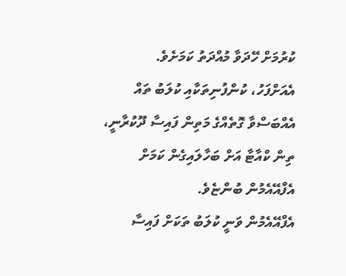ކުރުމަށް ހޭދަވާ މުއްދަތު ކަމަށެވެ.
އެއަށްފަހު، ކުންފުނިތަކާއި ކުލަބު ތައް އެއްބަސްވާ ގޮތެއްގެ މަތިން ފައިސާ ދޫކުރާނީ، ތިން ކްއާޓާ އަށް ބަހާލައިގެން ކަމަށް އެފްއޭއެމުން ބުންޏެވެ.
އެފްއޭއެމުން ވަނީ ކުލަބު ތަކަށް ފައިސާ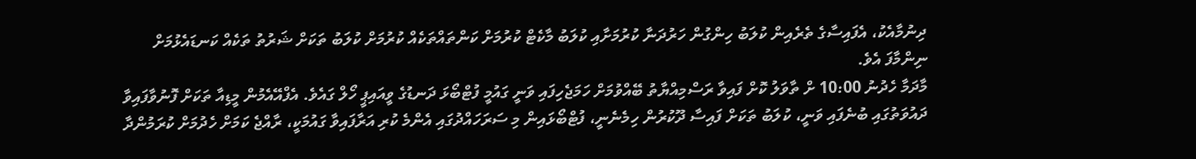ދިނުމާއެކު، އެފައިސާގެ ތެރެއިން ކުލަބު ހިންގުން ހަރުދަނާ ކުރުމަށާއި ކުލަބު މާކެޓް ކުރުމަށް ކަންތައްތަކެއް ކުރުމަށް ކުލަބު ތަކަށް ޝަރުތު ތަކެއް ކަނޑައެޅުމަށް ނިންމާފަ އެވެ.
މާދަމާ ހެދުނު 10:00 ށް ތާވަލު ކޮށް ފައިވާ ރަސްމިއްޔާތު ބޭއްވުމަށް ހަމަޖެހިފައި ވަނީ ގައުމީ ފުޓްބޯޅަ ދަނޑުގެ ވީއައިޕީ ހޯލް ގައެވެ. އެފްއޭއެމުން މީޑިއާ ތަކަށް ފޮނުވާފައިވާ ދައުވަތުގައި ބުނެފައި ވަނީ، ކުލަބު ތަކަށް ފައިސާ ދޫކުރުން ހިމެނެނީ، ފުޓްބޯޅައިން މި ސަރަހައްދުގައި އެންމެ ކުރި އަރާފައިވާ ގައުމަކީ، ރާއްޖެ ކަމަށް ހެދުމަށް ކުރަމުންދާ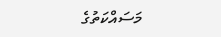މަސައްކަތުގެ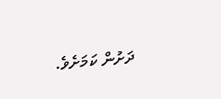ދަށުން ކަމަށެވެ.